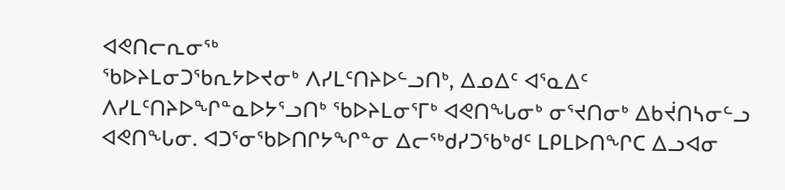ᐊᕙᑎᓕᕆᓂᖅ
ᖃᐅᔨᒪᓂᑐᖃᕆᔭᐅᔪᓂᒃ ᐱᓯᒪᑦᑎᔨᐅᓪᓗᑎᒃ, ᐃᓄᐃᑦ ᐊᕐᓇᐃᑦ ᐱᓯᒪᑦᑎᔨᐅᖏᓐᓇᐅᔭᕐᓗᑎᒃ ᖃᐅᔨᒪᓂᕐᒥᒃ ᐊᕙᑎᖓᓂᒃ ᓂᕐᔪᑎᓂᒃ ᐃᑲᔫᑎᓴᓂᓪᓗ ᐊᕙᑎᖓᓂ. ᐊᑐᕐᓂᖃᐅᑎᒋᔭᖏᓐᓂ ᐃᓕᖅᑯᓯᑐᖃᒃᑯᑦ ᒪᑭᒪᐅᑎᖏᑕ ᐃᓗᐊᓂ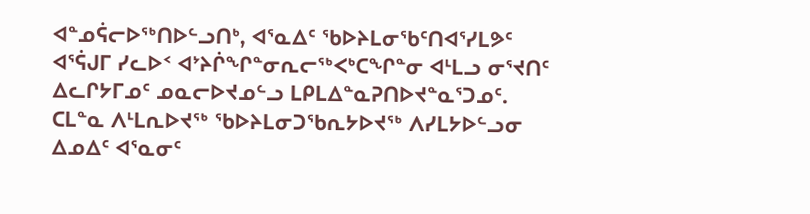ᐊᓐᓄᕌᓕᐅᖅᑎᐅᓪᓗᑎᒃ, ᐊᕐᓇᐃᑦ ᖃᐅᔨᒪᓂᖃᑦᑎᐊᕐᓯᒪᕗᑦ ᐊᕐᕌᒍᒥ ᓯᓚᐅᑉ ᐊᔾᔨᒌᖏᓐᓂᕆᓕᖅᐸᒃᑕᖏᓐᓂ ᐊᒻᒪᓗ ᓂᕐᔪᑎᑦ ᐃᓚᒋᔭᒥᓄᑦ ᓄᓇᓕᐅᔪᓄᓪᓗ ᒪᑭᒪᐃᓐᓇᕈᑎᐅᔪᓐᓇᕐᑐᓄᑦ. ᑕᒪᓐᓇ ᐱᒻᒪᕆᐅᔪᖅ ᖃᐅᔨᒪᓂᑐᖃᕆᔭᐅᔪᖅ ᐱᓯᒪᔭᐅᓪᓗᓂ ᐃᓄᐃᑦ ᐊᕐᓇᓂᑦ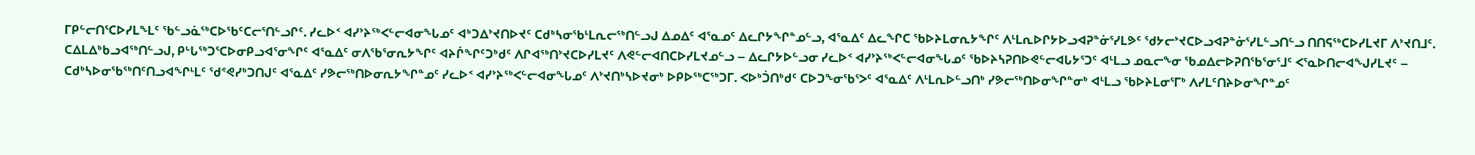ᒥᑭᓪᓕᑎᕐᑕᐅᓯᒪᖕᒪᑦ ᖃᓪᓗᓈᖅᑕᐅᖃᑦᑕᓕᕐᑎᓪᓗᒋᑦ. ᓯᓚᐅᑉ ᐊᓯᔾᔨᖅᐸᓪᓕᐊᓂᖓᓄᑦ ᐊᒃᑐᐃᔾᔪᑎᐅᔪᑦ ᑕᑯᒃᓴᓂᖃᒻᒪᕆᓕᖅᑎᓪᓗᒍ ᐃᓄᐃᑦ ᐊᕐᓇᓄᑦ ᐃᓚᒋᔭᖏᓐᓄᓪᓗ, ᐊᕐᓇᐃᑦ ᐃᓚᖏᑕ ᖃᐅᔨᒪᓂᕆᔭᖏᑦ ᐱᒻᒪᕆᐅᒋᔭᐅᓗᐊᕈᓐᓃᕐᓯᒪᕗᑦ ᖁᔭᓕᔾᔪᑕᐅᓗᐊᕈᓐᓃᕐᓯᒪᓪᓗᑎᓪᓗ ᑎᑎᕋᖅᑕᐅᓯᒪᔪᒥ ᐱᔾᔪᑎᒧᑦ. ᑕᐃᒪᐃᒃᑲᓗᐊᖅᑎᓪᓗᒍ, ᑭᒡᒐᖅᑐᕐᑕᐅᓂᑭᓗᐊᕐᓂᖏᑦ ᐊᕐᓇᐃᑦ ᓂᐱᖃᕐᓂᕆᔭᖏᑦ ᐊᔨᒌᖏᑦᑐᒃᑯᑦ ᐱᒋᐊᖅᑎᔾᔪᑕᐅᓯᒪᔪᑦ ᐱᕙᓪᓕᐊᑎᑕᐅᓯᒪᔪᓄᓪᓗ – ᐃᓚᒋᔭᐅᓪᓗᓂ ᓯᓚᐅᑉ ᐊᓯᔾᔨᖅᐸᓪᓕᐊᓂᖓᓄᑦ ᖃᐅᔨᓴᕈᑎᐅᕙᓪᓕᐊᒐᔭᕐᑐᑦ ᐊᒻᒪᓗ ᓄᓇᓕᖕᓂ ᖃᓄᐃᓕᐅᕈᑎᖃᕐᓂᕐᒧᑦ ᐸᕐᓇᐅᑎᓕᐊᖑᓯᒪᔪᑦ – ᑕᑯᒃᓴᐅᓂᖃᖅᑎᑦᑎᓗᐊᖏᒻᒪᑦ ᖁᕝᕙᓯᒃᑐᑎᒍᑦ ᐊᕐᓇᐃᑦ ᓯᕗᓕᖅᑎᐅᓂᕆᔭᖏᓐᓄᑦ ᓯᓚᐅᑉ ᐊᓯᔾᔨᖅᐸᓪᓕᐊᓂᖓᓄᑦ ᐱᔾᔪᑎᒃᓴᐅᔪᓂᒃ ᐅᑭᐅᖅᑕᖅᑐᒥ. ᐸᐅᒃᑑᑎᒃᑯᑦ ᑕᐅᑐᖕᓂᖃᕐᐳᑦ ᐊᕐᓇᐃᑦ ᐱᒻᒪᕆᐅᓪᓗᑎᒃ ᓯᕗᓕᖅᑎᐅᓂᖏᓐᓂᒃ ᐊᒻᒪᓗ ᖃᐅᔨᒪᓂᕐᒥᒃ ᐱᓯᒪᑦᑎᔨᐅᓂᖏᓐᓄᑦ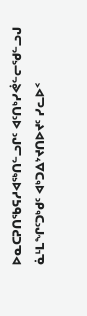ᐅᓇᑕᕈᑎᖃᕋᓱᐊᖅᑎᓪᓗᒋᑦ ᐊᑦᑎᒃᓯᕚᓪᓕᖁᓪᓗᒍ ᓈᒻᒪᖏᑦᑐᒃᑯᑦ ᐊᒃᑐᐃᔾᔪᑎᐅᔪᑦ ᓯᓚᐅᑉ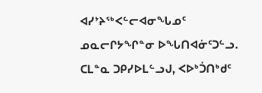ᐊᓯᔾᔨᖅᐸᓪᓕᐊᓂᖓᓄᑦ ᓄᓇᓕᒋᔭᖏᓐᓂ ᐅᖓᑎᐊᓃᑦᑐᓪᓗ. ᑕᒪᓐᓇ ᑐᑭᓯᐅᒪᓪᓗᒍ, ᐸᐅᒃᑑᑎᒃᑯᑦ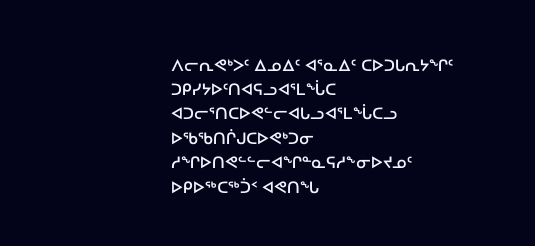ᐱᓕᕆᕙᒃᐳᑦ ᐃᓄᐃᑦ ᐊᕐᓇᐃᑦ ᑕᐅᑐᒐᕆᔭᖏᑦ ᑐᑭᓯᔭᐅᑦᑎᐊᕋᓗᐊᕐᒪᖔᑕ ᐊᑐᓕᕐᑎᑕᐅᕙᓪᓕᐊᒐᓗᐊᕐᒪᖔᑕᓗ ᐅᖃᖃᑎᒌᒍᑕᐅᕙᒃᑐᓂ ᓱᖏᐅᑎᕙᓪᓪᓕᐊᖏᓐᓇᕋᓱᖕᓂᐅᔪᓄᑦ ᐅᑭᐅᖅᑕᖅᑑᑉ ᐊᕙᑎᖓ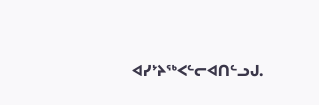ᐊᓯᔾᔨᖅᐸᓪᓕᐊᑎᓪᓗᒍ.